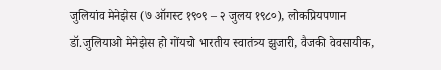जुलियांव मेनेझेस (७ ऑगस्ट १९०९ – २ जुलय १९८०), लोकप्रियपणान डॉ.जुलियाओ मेनेझेस हो गोंयचो भारतीय स्वातंत्र्य झुजारी, वैजकी वेवसायीक,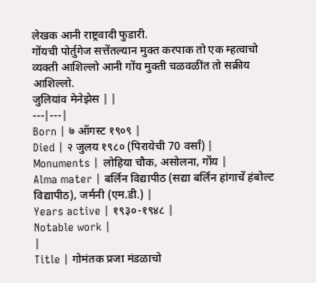लेखक आनी राष्ट्रवादी फुडारी.
गोंयची पोर्तुगेज सत्तेंतल्यान मुक्त करपाक तो एक म्हत्वाचो व्यक्ती आशिल्लो आनी गोंय मुक्ती चळवळींत तो सक्रीय आशिल्लो.
जुलियांव मेनेझेस | |
---|---|
Born | ७ ऑगस्ट १९०९ |
Died | २ जुलय १९८० (पिरायेची 70 वर्सां) |
Monuments | लोहिया चौक, असोलना, गोंय |
Alma mater | बर्लिन विद्यापीठ (सद्या बर्लिन हांगाचें हंबोल्ट विद्यापीठ), जर्मनी (एम.डी.) |
Years active | १९३०-१९४८ |
Notable work |
|
Title | गोमंतक प्रजा मंडळाचो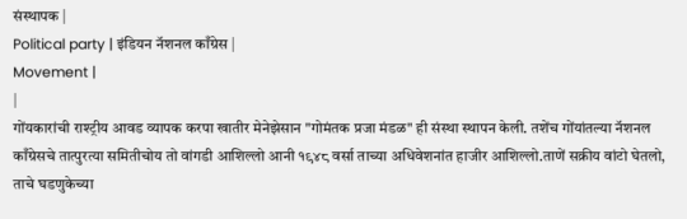संस्थापक |
Political party | इंडियन नॅशनल काँग्रेस |
Movement |
|
गोंयकारांची राश्ट्रीय आवड व्यापक करपा खातीर मेनेझेसान "गोमंतक प्रजा मंडळ" ही संस्था स्थापन केली. तशेंच गोंयांतल्या नॅशनल काँग्रेसचे तात्पुरत्या समितीचोय तो वांगडी आशिल्लो आनी १९४८ वर्सा ताच्या अधिवेशनांत हाजीर आशिल्लो.ताणें सक्रीय वांटो घेतलो, ताचे घडणुकेच्या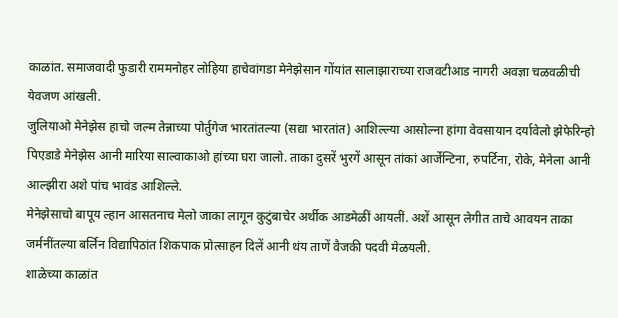काळांत. समाजवादी फुडारी राममनोहर लोहिया हाचेवांगडा मेनेझेसान गोंयांत सालाझाराच्या राजवटीआड नागरी अवज्ञा चळवळीची येवजण आंखली.
जुलियाओ मेनेझेस हाचो जल्म तेन्नाच्या पोर्तुगेज भारतांतल्या (सद्या भारतांत) आशिल्ल्या आसोल्ना हांगा वेवसायान दर्यावेलो झेफेरिन्हो पिएडाडे मेनेझेस आनी मारिया साल्वाकाओ हांच्या घरा जालो. ताका दुसरें भुरगें आसून तांकां आर्जेन्टिना, रुपर्टिना, रोके, मेनेला आनी आल्झीरा अशे पांच भावंड आशिल्ले.
मेनेझेसाचो बापूय ल्हान आसतनाच मेलो जाका लागून कुटुंबाचेर अर्थीक आडमेळीं आयलीं. अशें आसून लेगीत ताचे आवयन ताका जर्मनींतल्या बर्लिन विद्यापिठांत शिकपाक प्रोत्साहन दिलें आनी थंय ताणें वैजकी पदवी मेळयली.
शाळेच्या काळांत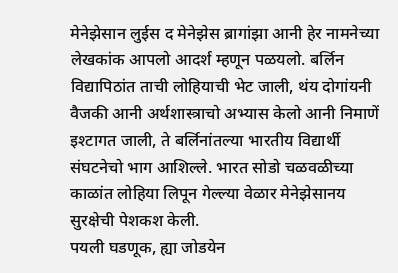मेनेझेसान लुईस द मेनेझेस ब्रागांझा आनी हेर नामनेच्या लेखकांक आपलो आदर्श म्हणून पळयलो. बर्लिन विद्यापिठांत ताची लोहियाची भेट जाली, थंय दोगांयनी वैजकी आनी अर्थशास्त्राचो अभ्यास केलो आनी निमाणें इश्टागत जाली, ते बर्लिनांतल्या भारतीय विद्यार्थी संघटनेचो भाग आशिल्ले. भारत सोडो चळवळीच्या काळांत लोहिया लिपून गेल्ल्या वेळार मेनेझेसानय सुरक्षेची पेशकश केली.
पयली घडणूक, ह्या जोडयेन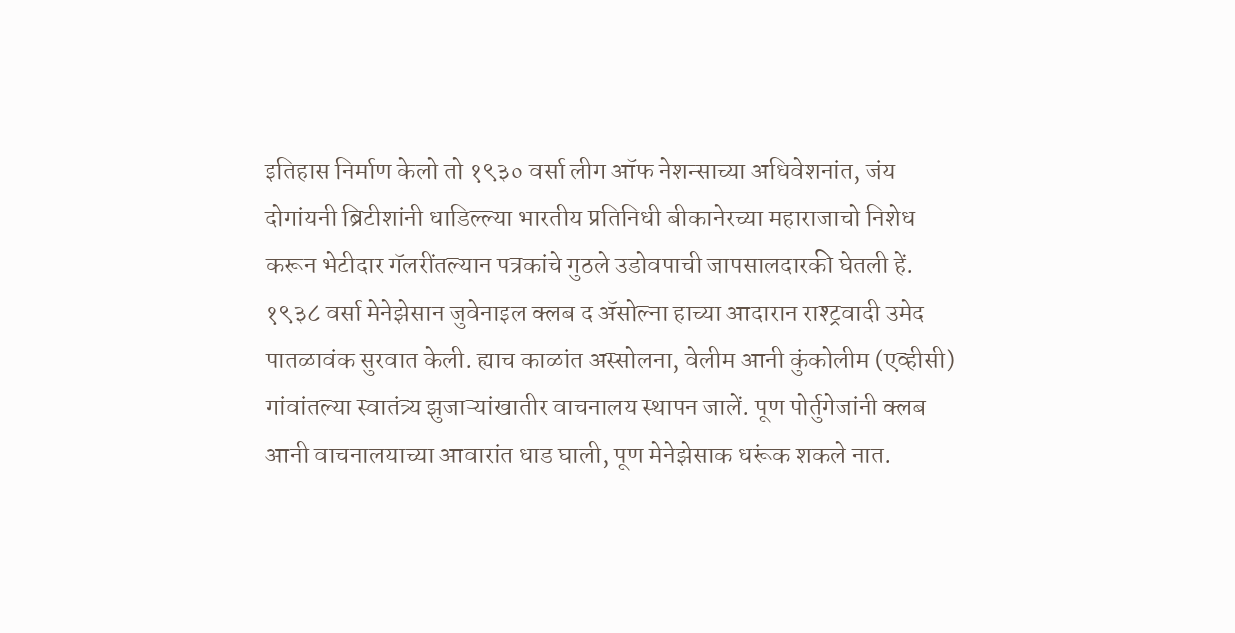इतिहास निर्माण केलो तो १९३० वर्सा लीग ऑफ नेशन्साच्या अधिवेशनांत, जंय दोगांयनी ब्रिटीशांनी धाडिल्ल्या भारतीय प्रतिनिधी बीकानेरच्या महाराजाचो निशेध करून भेटीदार गॅलरींतल्यान पत्रकांचे गुठले उडोवपाची जापसालदारकी घेतली हें.
१९३८ वर्सा मेनेझेसान जुवेनाइल क्लब द ॲसोल्ना हाच्या आदारान राश्ट्रवादी उमेद पातळावंक सुरवात केली. ह्याच काळांत अस्सोलना, वेलीम आनी कुंकोलीम (एव्हीसी) गांवांतल्या स्वातंत्र्य झुजाऱ्यांखातीर वाचनालय स्थापन जालें. पूण पोर्तुगेजांनी क्लब आनी वाचनालयाच्या आवारांत धाड घाली, पूण मेनेझेसाक धरूंक शकले नात.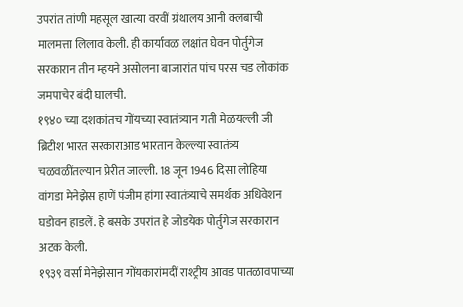उपरांत तांणी महसूल खात्या वरवीं ग्रंथालय आनी क्लबाची मालमत्ता लिलाव केली. ही कार्यावळ लक्षांत घेवन पोर्तुगेज सरकारान तीन म्हयने असोलना बाजारांत पांच परस चड लोकांक जमपाचेर बंदी घालची.
१९४० च्या दशकांतच गोंयच्या स्वातंत्र्यान गती मेळयल्ली जी ब्रिटीश भारत सरकाराआड भारतान केल्ल्या स्वातंत्र्य चळवळींतल्यान प्रेरीत जाल्ली. 18 जून 1946 दिसा लोहिया वांगडा मेनेझेस हाणें पंजीम हांगा स्वातंत्र्याचे समर्थक अधिवेशन घडोवन हाडलें. हे बसके उपरांत हे जोडयेक पोर्तुगेज सरकारान अटक केली.
१९३९ वर्सा मेनेझेसान गोंयकारांमदीं राश्ट्रीय आवड पातळावपाच्या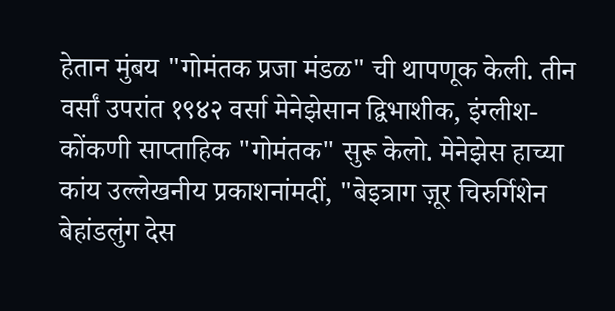हेतान मुंबय "गोमंतक प्रजा मंडळ" ची थापणूक केली. तीन वर्सां उपरांत १९४२ वर्सा मेनेझेसान द्विभाशीक, इंग्लीश-कोंकणी साप्ताहिक "गोमंतक" सुरू केलो. मेनेझेस हाच्या कांय उल्लेखनीय प्रकाशनांमदीं, "बेइत्राग ज़ूर चिरुर्गिशेन बेहांडलुंग देस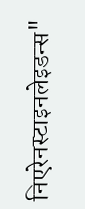निएरेनस्टाइनलेइडन्स"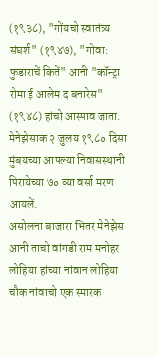(१९३८), "गोंयचो स्वातंत्र्य संघर्श" (१९४७), "गोवा: फुडाराचें कितें" आनी "कॉन्ट्रा रोमा ई आलेम द बनारेस" (१९४८) हांचो आस्पाव जाता.
मेनेझेसाक २ जुलय १९८० दिसा मुंबयच्या आपल्या निवासस्थानी पिरायेच्या ७० व्या वर्सा मरण आयलें.
असोलना बाजारा भितर मेनेझेस आनी ताचो वांगडी राम मनोहर लोहिया हांच्या नांवान लोहिया चौक नांवाचो एक स्मारक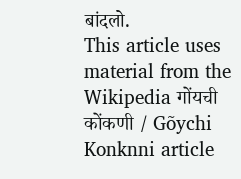बांदलो.
This article uses material from the Wikipedia गोंयची कोंकणी / Gõychi Konknni article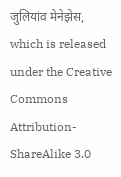जुलियांव मेनेझेस, which is released under the Creative Commons Attribution-ShareAlike 3.0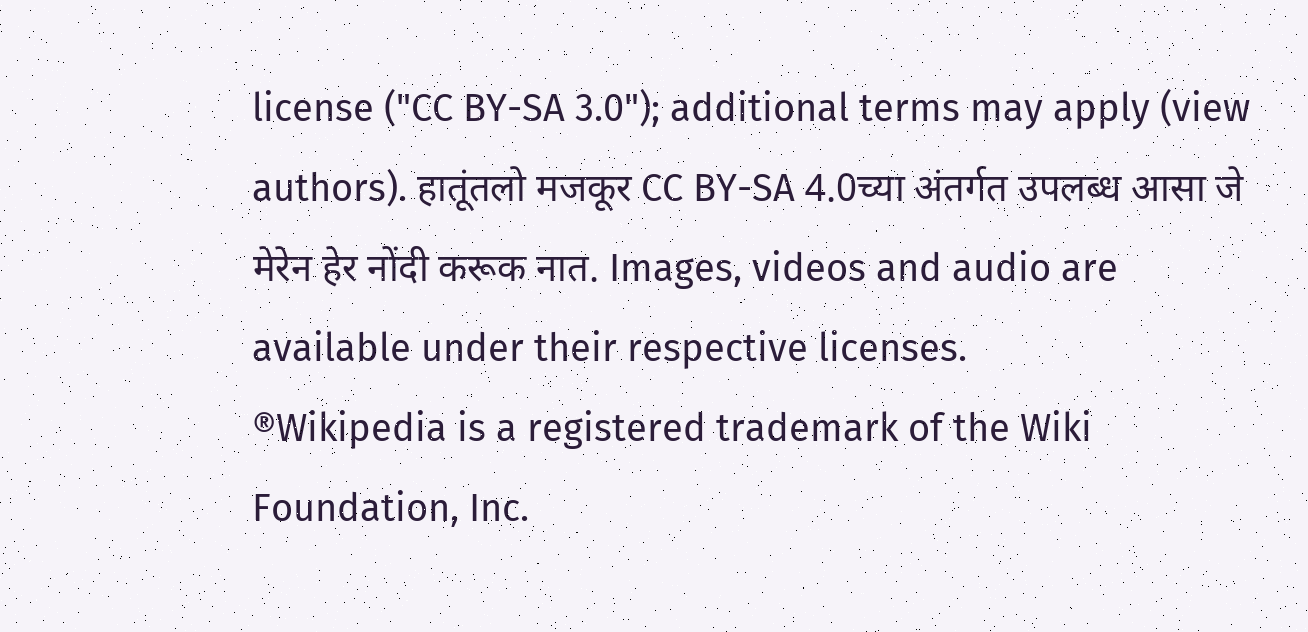license ("CC BY-SA 3.0"); additional terms may apply (view authors). हातूंतलो मजकूर CC BY-SA 4.0च्या अंतर्गत उपलब्ध आसा जे मेरेन हेर नोंदी करूक नात. Images, videos and audio are available under their respective licenses.
®Wikipedia is a registered trademark of the Wiki Foundation, Inc.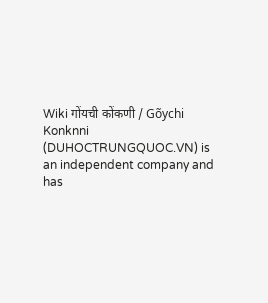Wiki गोंयची कोंकणी / Gõychi Konknni (DUHOCTRUNGQUOC.VN) is an independent company and has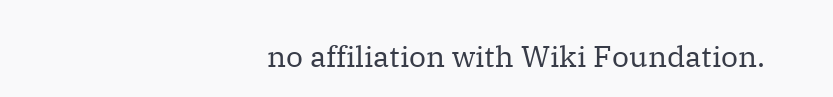no affiliation with Wiki Foundation.